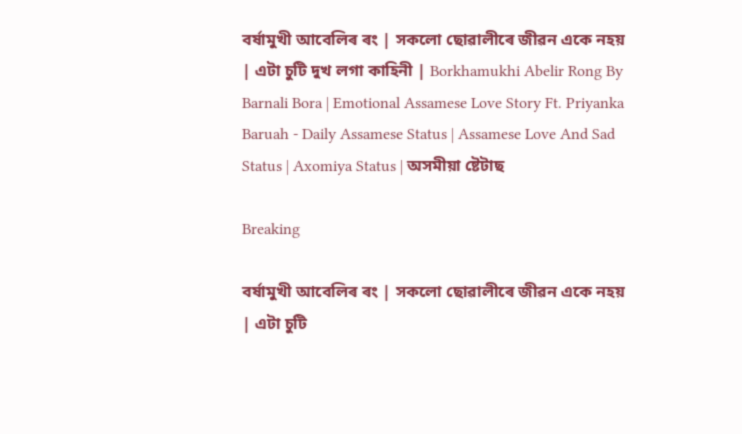বৰ্ষামুখী আবেলিৰ ৰং | সকলো ছোৱালীৰে জীৱন একে নহয় | এটা চুটি দুখ লগা কাহিনী | Borkhamukhi Abelir Rong By Barnali Bora | Emotional Assamese Love Story Ft. Priyanka Baruah - Daily Assamese Status | Assamese Love And Sad Status | Axomiya Status | অসমীয়া ষ্টেটাছ

Breaking

বৰ্ষামুখী আবেলিৰ ৰং | সকলো ছোৱালীৰে জীৱন একে নহয় | এটা চুটি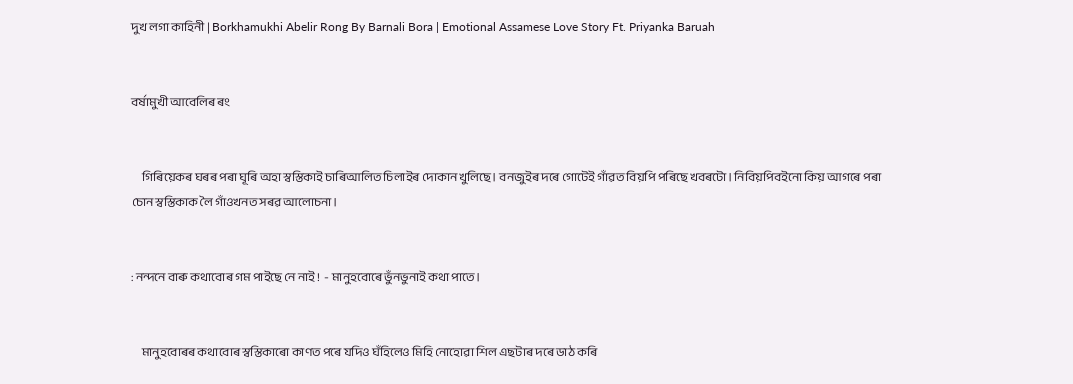দুখ লগা কাহিনী | Borkhamukhi Abelir Rong By Barnali Bora | Emotional Assamese Love Story Ft. Priyanka Baruah


বৰ্ষামুখী আবেলিৰ ৰং


     গিৰিয়েকৰ ঘৰৰ পৰা ঘূৰি অহা স্বস্তিকাই চাৰিআলিত চিলাইৰ দোকান খুলিছে। বনজুইৰ দৰে গোটেই গাঁৱত বিয়পি পৰিছে খবৰটো। নিবিয়পিবইনো কিয় আগৰে পৰা চোন স্বস্তিকাক লৈ গাঁওখনত সৰৱ আলোচনা।


: নন্দনে বাৰু কথাবোৰ গম পাইছে নে নাই !  - মানুহবোৰে ভুঁনভুনাই কথা পাতে।


     মানুহবোৰৰ কথাবোৰ স্বস্তিকাৰো কাণত পৰে যদিও ঘঁহিলেও মিহি নোহোৱা শিল এছটাৰ দৰে ডাঠ কৰি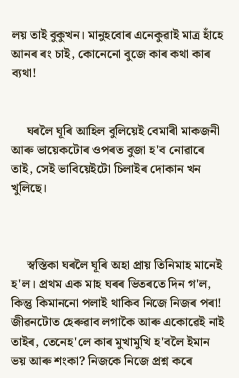লয় তাই বুকুখন। মানুহবোৰ এনেকুৱাই মাত্ৰ হাঁহে আনৰ ৰং চাই, কোনেনো বুজে কাৰ কথা কাৰ ব্যথা!


     ঘৰলৈ ঘূৰি আহিল বুলিয়েই বেমাৰী মাকজনী আৰু ভায়েকটোৰ ওপৰত বুজা হ'ব নোৱাৰে তাই, সেই ভাবিয়েইটো চিলাইৰ দোকান খন খুলিছে।



     স্বস্তিকা ঘৰলৈ ঘূৰি অহা প্ৰায় তিনিমাহ মানেই হ'ল। প্ৰথম এক মাহ ঘৰৰ ভিতৰতে দিন গ'ল, কিন্তু কিমাননো পলাই থাকিব নিজে নিজৰ পৰা! জীৱনটোত হেৰুৱাব লগাকৈ আৰু একোৱেই নাই তাইৰ, তেনেহ'লে কাৰ মুখামুখি হ'বলৈ ইমান ভয় আৰু শংকা? নিজকে নিজে প্ৰশ্ন কৰে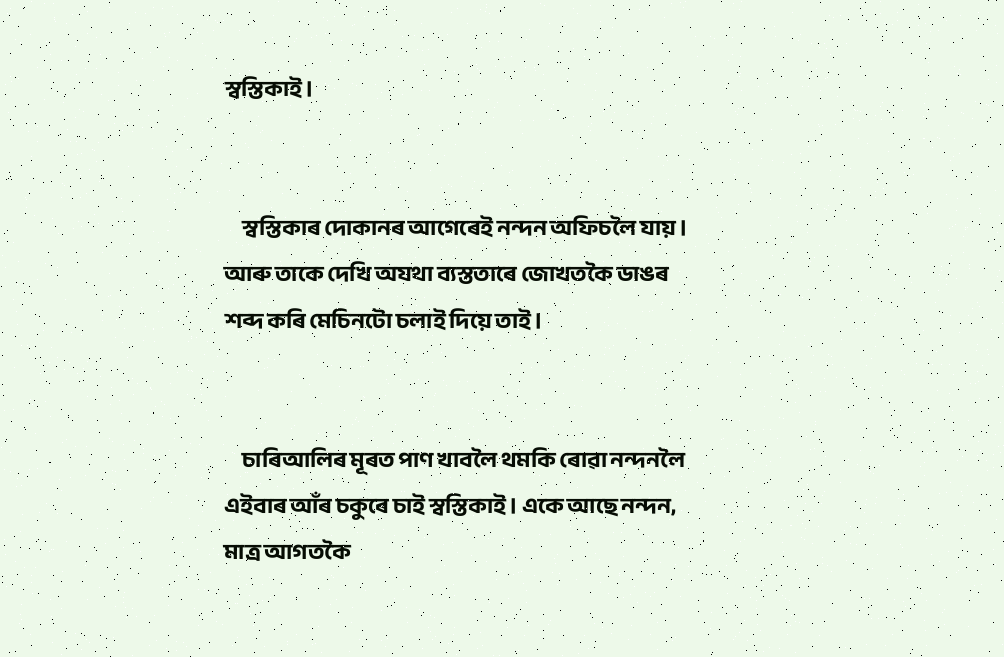স্বস্তিকাই।


     স্বস্তিকাৰ দোকানৰ আগেৰেই নন্দন অফিচলৈ যায়। আৰু তাকে দেখি অযথা ব্যস্ততাৰে জোখতকৈ ডাঙৰ শব্দ কৰি মেচিনটো চলাই দিয়ে তাই।


     চাৰিআলিৰ মূৰত পাণ খাবলৈ থমকি ৰোৱা নন্দনলৈ এইবাৰ আঁৰ চকুৰে চাই স্বস্তিকাই। একে আছে নন্দন, মাত্ৰ আগতকৈ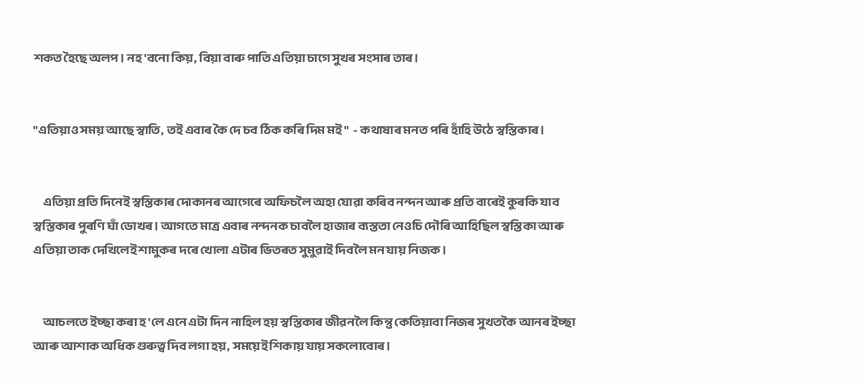শকত হৈছে অলপ। নহ'বনো কিয়, বিয়া বাৰু পাতি এতিয়া চাগে সুখৰ সংসাৰ তাৰ।


"এতিয়াও সময় আছে স্বাতি, তই এবাৰ কৈ দে চব ঠিক কৰি দিম মই"  - কথাষাৰ মনত পৰি হাঁহি উঠে স্বস্তিকাৰ।


     এতিয়া প্ৰতি দিনেই স্বস্তিকাৰ দোকানৰ আগেৰে অফিচলৈ অহা যোৱা কৰিব নন্দন আৰু প্ৰতি বাৰেই কুৰকি যাব স্বস্তিকাৰ পুৰণি ঘাঁ ডোখৰ। আগতে মাত্ৰ এবাৰ নন্দনক চাবলৈ হাজাৰ ব্যস্ততা নেওচি দৌৰি আহিছিল স্বস্তিকা আৰু এতিয়া তাক দেখিলেই শামুকৰ দৰে খোলা এটাৰ ভিতৰত সুমুৱাই দিবলৈ মন যায় নিজক।


     আচলতে ইচ্ছা কৰা হ'লে এনে এটা দিন নাহিল হয় স্বস্তিকাৰ জীৱনলৈ কিন্তু কেতিয়াবা নিজৰ সুখতকৈ আনৰ ইচ্ছা আৰু আশাক অধিক গুৰুত্ব দিব লগা হয়, সময়েই শিকায় যায় সকলোবোৰ।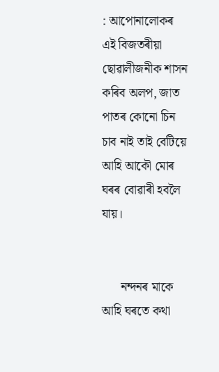: আপোনালোকৰ এই বিজতৰীয়া ছোৱালীজনীক শাসন কৰিব অলপ, জাত পাতৰ কোনো চিন চাব নাই তাই বেটিয়ে আহি আকৌ মোৰ ঘৰৰ বোৱাৰী হবলৈ যায়।


      নন্দনৰ মাকে আহি ঘৰতে কথা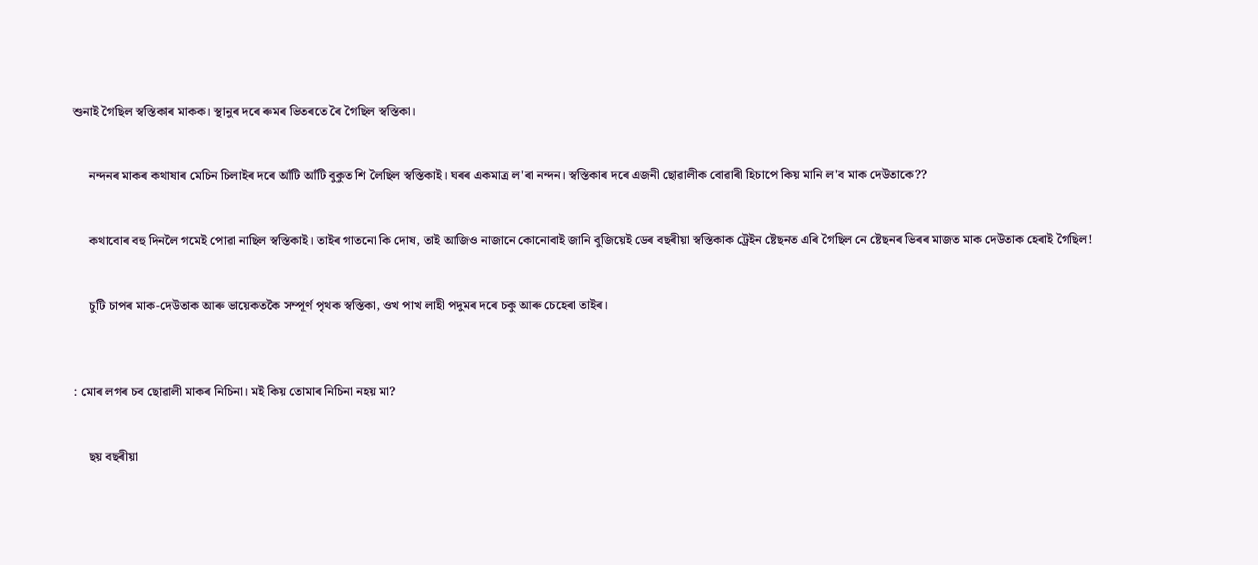শুনাই গৈছিল স্বস্তিকাৰ মাকক। স্থানুৰ দৰে ৰুমৰ ভিতৰতে ৰৈ গৈছিল স্বস্তিকা।


     নন্দনৰ মাকৰ কথাষাৰ মেচিন চিলাইৰ দৰে আঁটি আঁটি বুকুত শি লৈছিল স্বস্তিকাই। ঘৰৰ একমাত্ৰ ল'ৰা নন্দন। স্বস্তিকাৰ দৰে এজনী ছোৱালীক বোৱাৰী হিচাপে কিয় মানি ল'ব মাক দেউতাকে??


     কথাবোৰ বহু দিনলৈ গমেই পোৱা নাছিল স্বস্তিকাই। তাইৰ গাতনো কি দোষ, তাই আজিও নাজানে কোনোবাই জানি বুজিয়েই ডেৰ বছৰীয়া স্বস্তিকাক ট্ৰেইন ষ্টেছনত এৰি গৈছিল নে ষ্টেছনৰ ভিৰৰ মাজত মাক দেউতাক হেৰাই গৈছিল!


     চুটি চাপৰ মাক-দেউতাক আৰু ভায়েকতকৈ সম্পূৰ্ণ পৃথক স্বস্তিকা, ওখ পাখ লাহী পদুমৰ দৰে চকু আৰু চেহেৰা তাইৰ।



: মোৰ লগৰ চব ছোৱালী মাকৰ নিচিনা। মই কিয় তোমাৰ নিচিনা নহয় মা?


     ছয় বছৰীয়া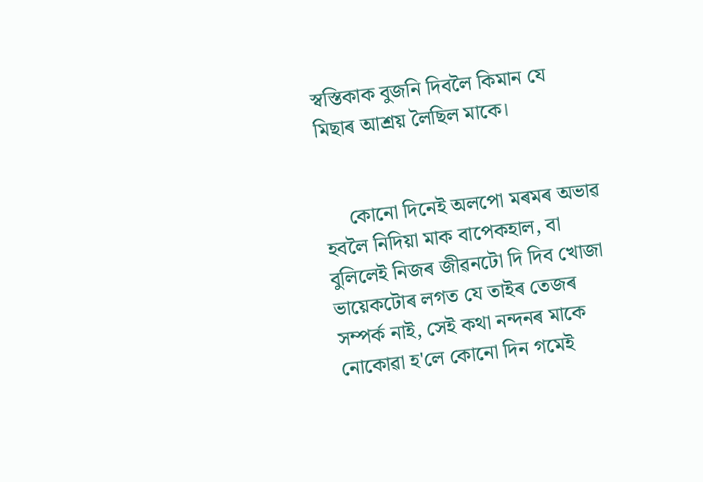স্বস্তিকাক বুজনি দিবলৈ কিমান যে মিছাৰ আশ্ৰয় লৈছিল মাকে।


     কোনো দিনেই অলপো মৰমৰ অভাৱ হবলৈ নিদিয়া মাক বাপেকহাল, বা বুলিলেই নিজৰ জীৱনটো দি দিব খোজা ভায়েকটোৰ লগত যে তাইৰ তেজৰ সম্পৰ্ক নাই, সেই কথা নন্দনৰ মাকে নোকোৱা হ'লে কোনো দিন গমেই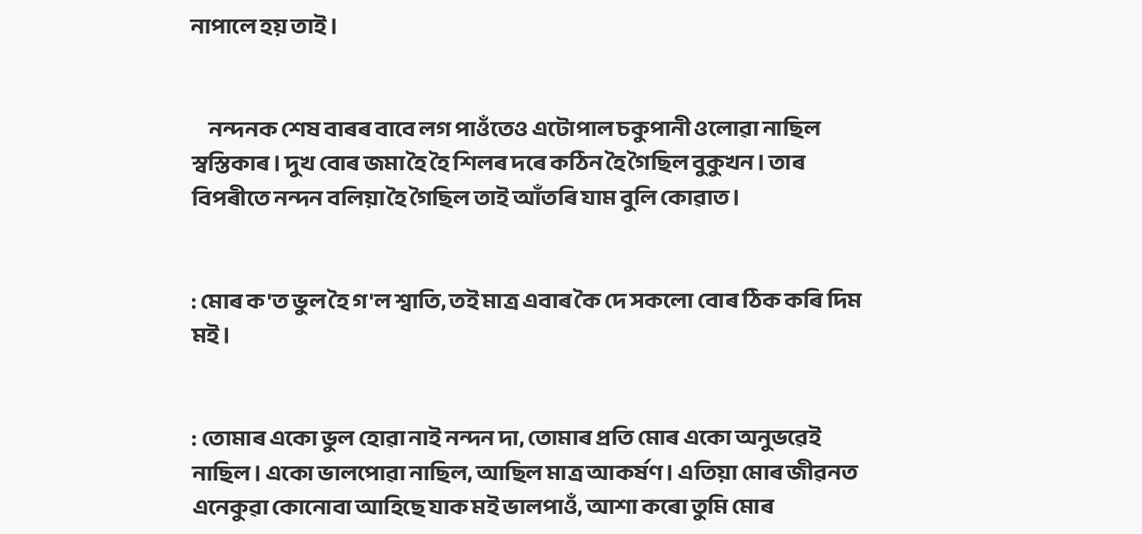নাপালে হয় তাই।


     নন্দনক শেষ বাৰৰ বাবে লগ পাওঁতেও এটোপাল চকুপানী ওলোৱা নাছিল স্বস্তিকাৰ। দুখ বোৰ জমা হৈ হৈ শিলৰ দৰে কঠিন হৈ গৈছিল বুকুখন। তাৰ বিপৰীতে নন্দন বলিয়া হৈ গৈছিল তাই আঁতৰি যাম বুলি কোৱাত।


: মোৰ ক'ত ভুল হৈ গ'ল শ্বাতি, তই মাত্ৰ এবাৰ কৈ দে সকলো বোৰ ঠিক কৰি দিম মই।


: তোমাৰ একো ভুল হোৱা নাই নন্দন দা, তোমাৰ প্ৰতি মোৰ একো অনুভৱেই নাছিল। একো ভালপোৱা নাছিল, আছিল মাত্ৰ আকৰ্ষণ। এতিয়া মোৰ জীৱনত এনেকুৱা কোনোবা আহিছে যাক মই ভালপাওঁ, আশা কৰো তুমি মোৰ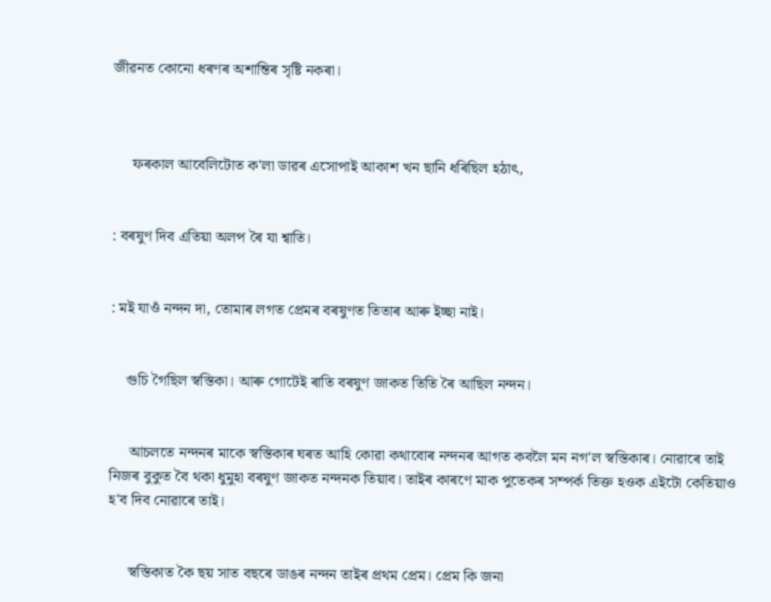জীৱনত কোনো ধৰণৰ অশান্তিৰ সৃষ্টি নকৰা।



     ফৰকাল আবেলিটোত ক'লা ডাৱৰ এসোপাই আকাশ খন ছানি ধৰিছিল হঠাৎ,


: বৰষুণ দিব এতিয়া অলপ ৰৈ যা শ্বাতি।


: মই যাওঁ নন্দন দা, তোমাৰ লগত প্ৰেমৰ বৰষুণত তিতাৰ আৰু ইচ্ছা নাই।


    গুচি গৈছিল স্বস্তিকা। আৰু গোটেই ৰাতি বৰষুণ জাকত তিতি ৰৈ আছিল নন্দন।


     আচলতে নন্দনৰ মাকে স্বস্তিকাৰ ঘৰত আহি কোৱা কথাবোৰ নন্দনৰ আগত কবলৈ মন নগ'ল স্বস্তিকাৰ। নোৱাৰে তাই নিজৰ বুকুত বৈ থকা ধুমুহা বৰষুণ জাকত নন্দনক তিয়াব। তাইৰ কাৰণে মাক পুতেকৰ সম্পর্ক তিক্ত হওক এইটো কেতিয়াও হ'ব দিব নোৱাৰে তাই।


     স্বস্তিকাত কৈ ছয় সাত বছৰে ডাঙৰ নন্দন তাইৰ প্ৰথম প্ৰেম। প্ৰেম কি জনা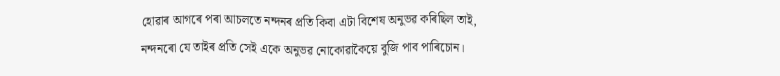হোৱাৰ আগৰে পৰা আচলতে নন্দনৰ প্ৰতি কিবা এটা বিশেষ অনুভৱ কৰিছিল তাই, নন্দনৰো যে তাইৰ প্ৰতি সেই একে অনুভৱ নোকোৱাকৈয়ে বুজি পাব পাৰিচোন।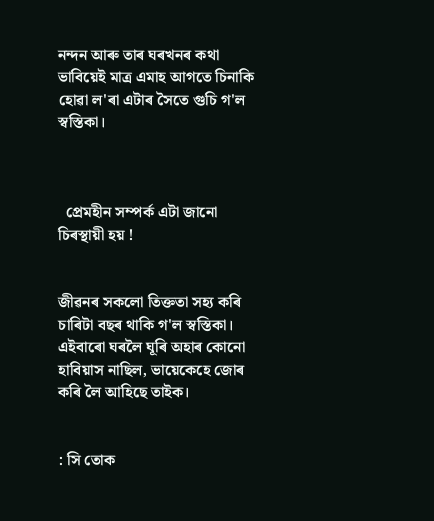নন্দন আৰু তাৰ ঘৰখনৰ কথা ভাবিয়েই মাত্ৰ এমাহ আগতে চিনাকি হোৱা ল'ৰা এটাৰ সৈতে গুচি গ'ল স্বস্তিকা।



  প্ৰেমহীন সম্পর্ক এটা জানো চিৰস্থায়ী হয় !


জীৱনৰ সকলো তিক্ততা সহ্য কৰি চাৰিটা বছৰ থাকি গ'ল স্বস্তিকা। এইবাৰো ঘৰলৈ ঘূৰি অহাৰ কোনো হাবিয়াস নাছিল, ভায়েকেহে জোৰ কৰি লৈ আহিছে তাইক।


: সি তোক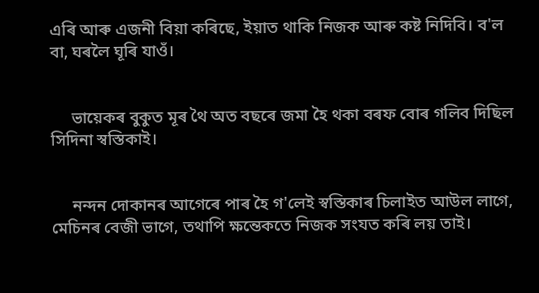এৰি আৰু এজনী বিয়া কৰিছে, ইয়াত থাকি নিজক আৰু কষ্ট নিদিবি। ব'ল বা, ঘৰলৈ ঘূৰি যাওঁ।


     ভায়েকৰ বুকুত মূৰ থৈ অত বছৰে জমা হৈ থকা বৰফ বোৰ গলিব দিছিল সিদিনা স্বস্তিকাই।


     নন্দন দোকানৰ আগেৰে পাৰ হৈ গ'লেই স্বস্তিকাৰ চিলাইত আউল লাগে, মেচিনৰ বেজী ভাগে, তথাপি ক্ষন্তেকতে নিজক সংযত কৰি লয় তাই।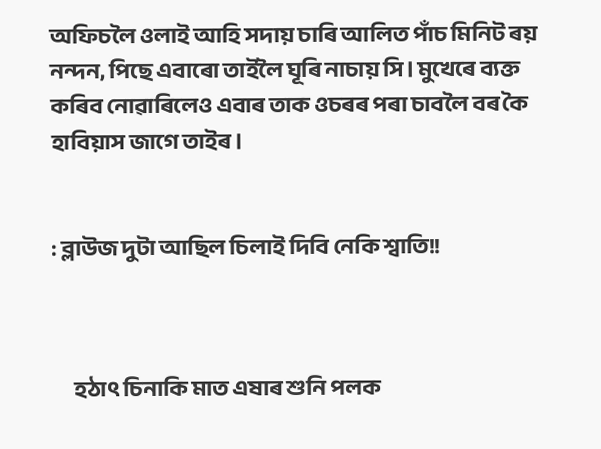অফিচলৈ ওলাই আহি সদায় চাৰি আলিত পাঁচ মিনিট ৰয় নন্দন, পিছে এবাৰো তাইলৈ ঘূৰি নাচায় সি। মুখেৰে ব্যক্ত কৰিব নোৱাৰিলেও এবাৰ তাক ওচৰৰ পৰা চাবলৈ বৰ কৈ হাবিয়াস জাগে তাইৰ।


: ব্লাউজ দুটা আছিল চিলাই দিবি নেকি শ্বাতি!!



      হঠাৎ চিনাকি মাত এষাৰ শুনি পলক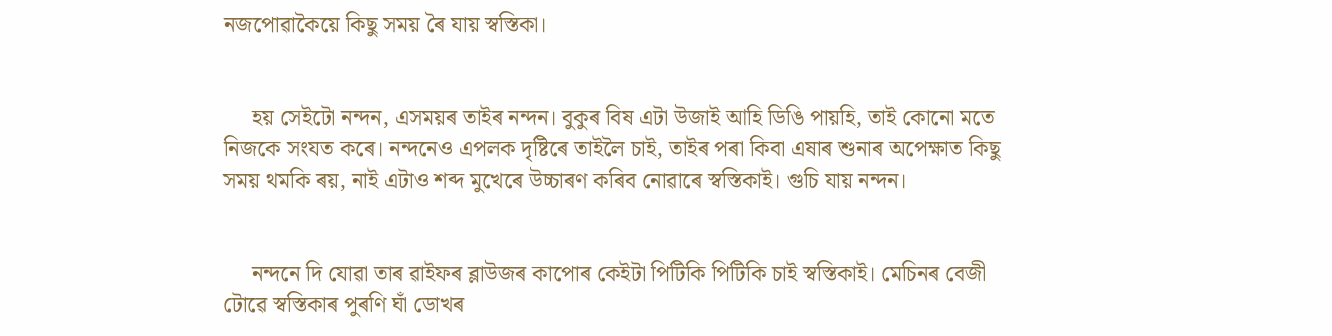নজপোৱাকৈয়ে কিছু সময় ৰৈ যায় স্বস্তিকা।


     হয় সেইটো নন্দন, এসময়ৰ তাইৰ নন্দন। বুকুৰ বিষ এটা উজাই আহি ডিঙি পায়হি, তাই কোনো মতে নিজকে সংযত কৰে। নন্দনেও এপলক দৃষ্টিৰে তাইলৈ চাই, তাইৰ পৰা কিবা এষাৰ শুনাৰ অপেক্ষাত কিছু সময় থমকি ৰয়, নাই এটাও শব্দ মুখেৰে উচ্চাৰণ কৰিব নোৱাৰে স্বস্তিকাই। গুচি যায় নন্দন।


     নন্দনে দি যোৱা তাৰ ৱাইফৰ ব্লাউজৰ কাপোৰ কেইটা পিটিকি পিটিকি চাই স্বস্তিকাই। মেচিনৰ বেজী টোৱে স্বস্তিকাৰ পুৰণি ঘাঁ ডোখৰ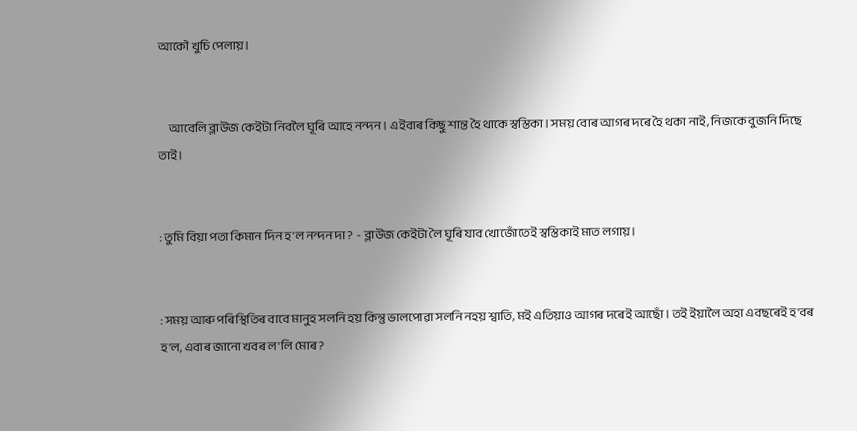আকৌ খুচি পেলায়।


     আবেলি ব্লাউজ কেইটা নিবলৈ ঘূৰি আহে নন্দন। এইবাৰ কিছু শান্ত হৈ থাকে স্বস্তিকা। সময় বোৰ আগৰ দৰে হৈ থকা নাই, নিজকে বুজনি দিছে তাই।


: তুমি বিয়া পতা কিমান দিন হ'ল নন্দন দা?  - ব্লাউজ কেইটা লৈ ঘূৰি যাব খোজোঁতেই স্বস্তিকাই মাত লগায়।


: সময় আৰু পৰিস্থিতিৰ বাবে মানুহ সলনি হয় কিন্তু ভালপোৱা সলনি নহয় শ্বাতি, মই এতিয়াও আগৰ দৰেই আছোঁ। তই ইয়ালৈ অহা এবছৰেই হ'বৰ হ'ল, এবাৰ জানো খবৰ ল'লি মোৰ?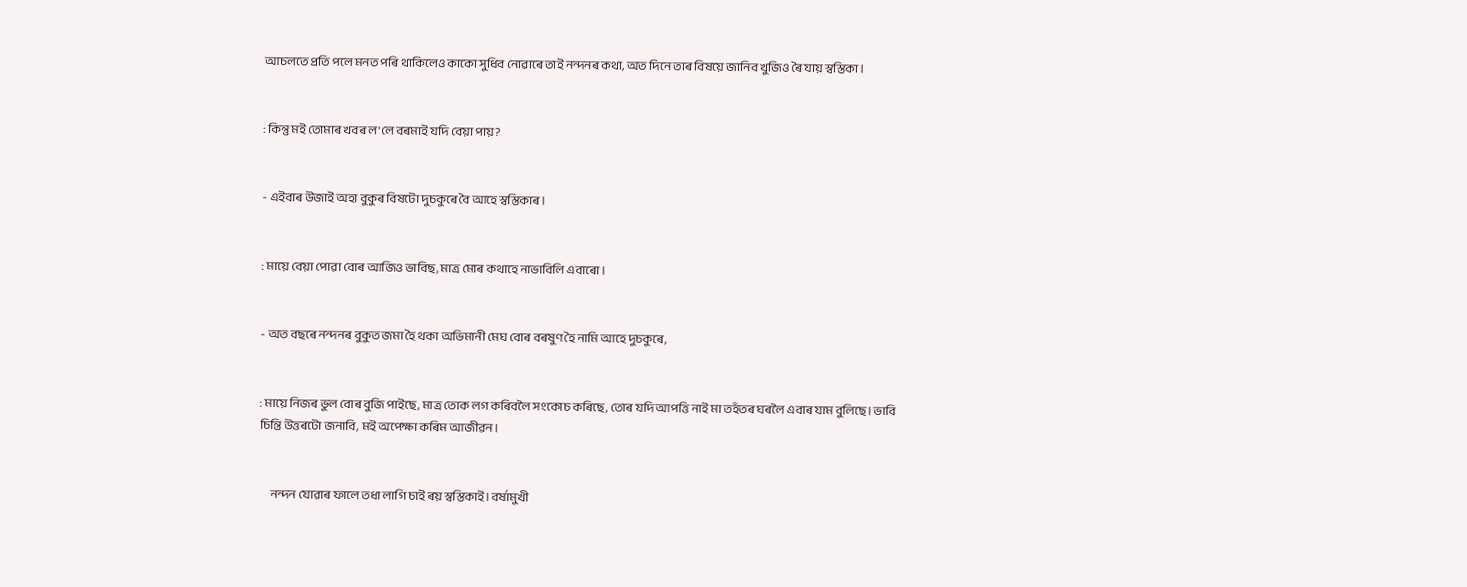আচলতে প্ৰতি পলে মনত পৰি থাকিলেও কাকো সুধিব নোৱাৰে তাই নন্দনৰ কথা, অত দিনে তাৰ বিষয়ে জানিব খুজিও ৰৈ যায় স্বস্তিকা।


: কিন্তু মই তোমাৰ খবৰ ল'লে বৰমাই যদি বেয়া পায়?


- এইবাৰ উজাই অহা বুকুৰ বিষটো দুচকুৰে বৈ আহে স্বস্তিকাৰ।


: মায়ে বেয়া পোৱা বোৰ আজিও ভাবিছ, মাত্ৰ মোৰ কথাহে নাভাবিলি এবাৰো।


- অত বছৰে নন্দনৰ বুকুত জমা হৈ থকা অভিমানী মেঘ বোৰ বৰষুণ হৈ নামি আহে দুচকুৰে,


: মায়ে নিজৰ ভুল বোৰ বুজি পাইছে, মাত্ৰ তোক লগ কৰিবলৈ সংকোচ কৰিছে, তোৰ যদি আপত্তি নাই মা তহঁতৰ ঘৰলৈ এবাৰ যাম বুলিছে। ভাবি চিন্তি উত্তৰটো জনাবি, মই অপেক্ষা কৰিম আজীৱন।


     নন্দন যোৱাৰ ফালে তধা লাগি চাই ৰয় স্বস্তিকাই। বৰ্ষামুখী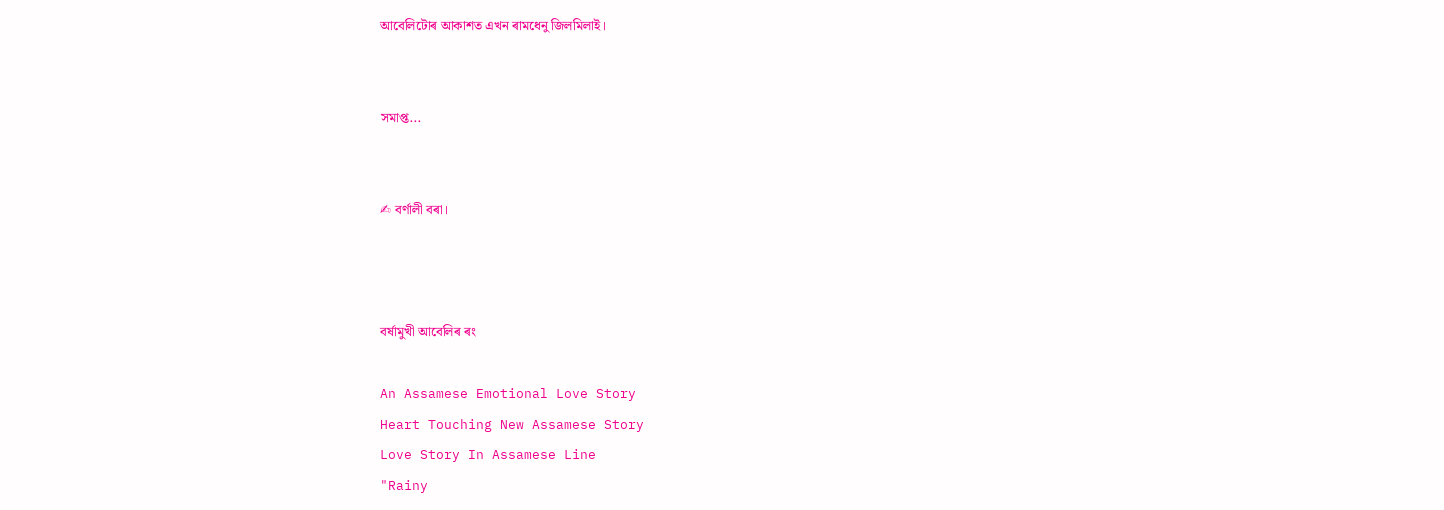আবেলিটোৰ আকাশত এখন ৰামধেনু জিলমিলাই।


সমাপ্ত...


✍ বৰ্ণালী বৰা।



বৰ্ষামুখী আবেলিৰ ৰং

An Assamese Emotional Love Story
Heart Touching New Assamese Story
Love Story In Assamese Line
"Rainy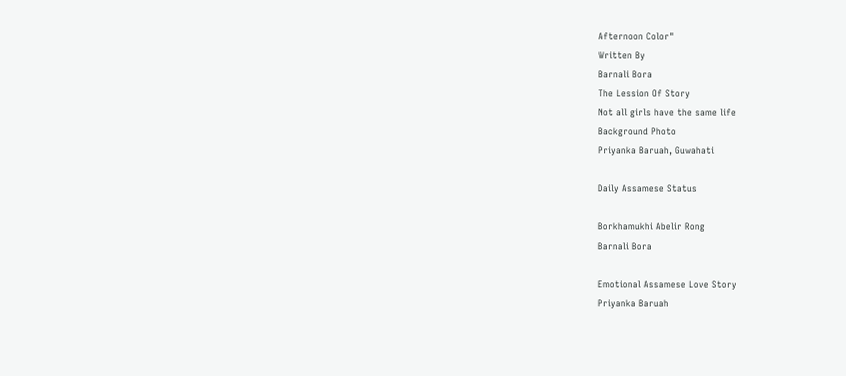Afternoon Color"
Written By
Barnali Bora
The Lession Of Story
Not all girls have the same life
Background Photo
Priyanka Baruah, Guwahati

Daily Assamese Status

Borkhamukhi Abelir Rong
Barnali Bora

Emotional Assamese Love Story
Priyanka Baruah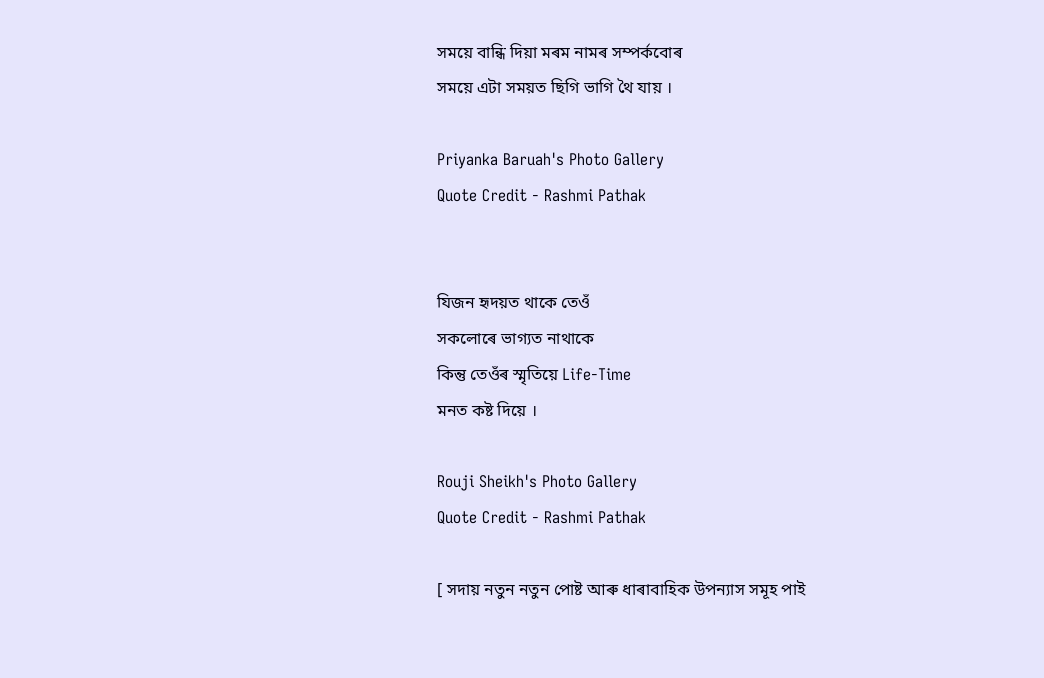সময়ে বান্ধি দিয়া মৰম নামৰ সম্পৰ্কবোৰ
সময়ে এটা সময়ত ছিগি ভাগি থৈ যায় ।

Priyanka Baruah's Photo Gallery
Quote Credit - Rashmi Pathak


যিজন হৃদয়ত থাকে তেওঁ
সকলোৰে ভাগ্যত নাথাকে
কিন্তু তেওঁৰ স্মৃতিয়ে Life-Time
মনত কষ্ট দিয়ে ।

Rouji Sheikh's Photo Gallery
Quote Credit - Rashmi Pathak

[ সদায় নতুন নতুন পোষ্ট আৰু ধাৰাবাহিক উপন্যাস সমূহ পাই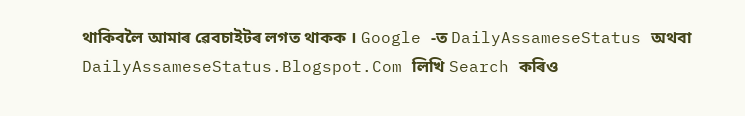থাকিবলৈ আমাৰ ৱেবচাইটৰ লগত থাকক । Google -ত DailyAssameseStatus অথবা DailyAssameseStatus.Blogspot.Com লিখি Search কৰিও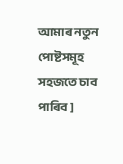আমাৰ নতুন পোষ্টসমূহ সহজতে চাব পাৰিব ]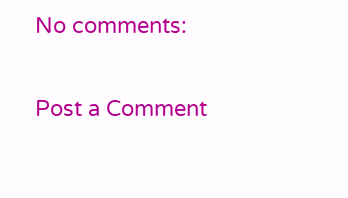No comments:

Post a Comment